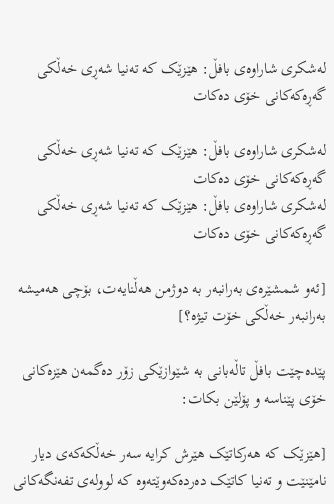لەشکری شاراوەی بافڵ: هێزێک کە تەنیا شەڕی خەڵکی گەڕەکەکانی خۆی دەکات

لەشکری شاراوەی بافڵ: هێزێک کە تەنیا شەڕی خەڵکی گەڕەکەکانی خۆی دەکات
لەشکری شاراوەی بافڵ: هێزێک کە تەنیا شەڕی خەڵکی گەڕەکەکانی خۆی دەکات

[ئەو شمشێرەی بەرانبەر بە دوژمن هەڵنایەت، بۆچی هەمیشە بەرانبەر خەڵکی خۆت تیژە؟]

پێدەچێت بافڵ تاڵەبانی بە شێوازێکی زۆر دەگمەن هێزەکانی خۆی پێناسە و پۆلێن بکات:

[هێزێک کە هەرکاتێک هێرش کرایە سەر خەڵکەکەی دیار نامێنێت و تەنیا کاتێک دەردەکەوێتەوە کە لوولەی تفەنگەکانی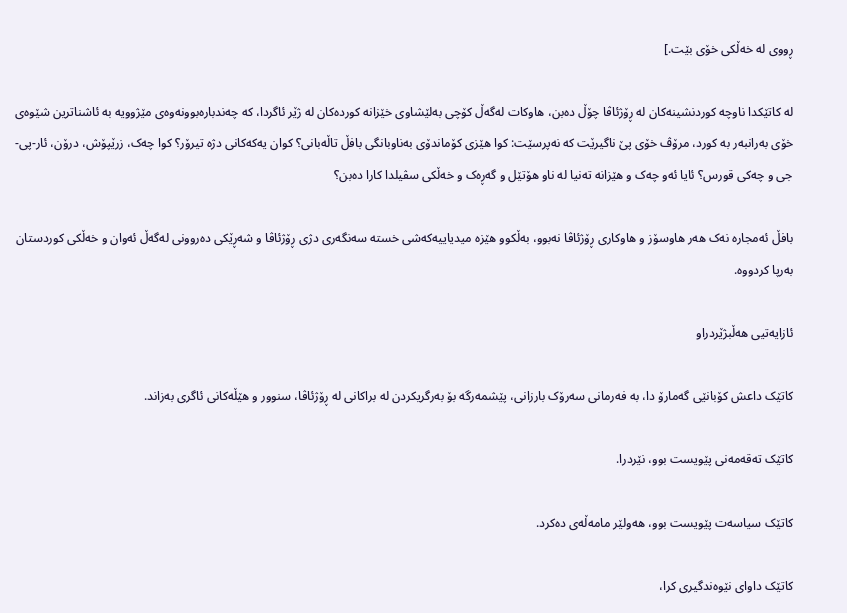ڕووی لە خەڵکی خۆی بێت.]

لە کاتێکدا ناوچە کوردنشینەکان لە ڕۆژئاڤا چۆڵ دەبن، هاوکات لەگەڵ کۆچی بەلێشاوی خێزانە کوردەکان لە ژێر ئاگردا، کە چەندبارەبوونەوەی مێژوویە بە ئاشناترین شێوەی خۆی بەرانبەر بە کورد، مرۆڤ خۆی پێ ناگیرێت کە نەپرسێت: کوا هێزی کۆماندۆی بەناوبانگی بافڵ تاڵەبانی؟ کوان یەکەکانی دژە تیرۆر؟ کوا چەک، زرێپۆش، درۆن، ئار-پی-جی و چەکی قورس؟ ئایا ئەو چەک و هێزانە تەنیا لە ناو هۆتێل و گەڕەک و خەڵکی سڤیلدا کارا دەبن؟

بافڵ ئەمجارە نەک هەر هاوسۆز و هاوکاری ڕۆژئاڤا نەبوو، بەڵکوو هێزە میدیاییەکەشی خستە سەنگەری دژی ڕۆژئاڤا و شەڕێکی دەروونی لەگەڵ ئەوان و خەڵکی کوردستان بەرپا کردووە.

ئازایەتیی هەڵبژێردراو

کاتێک داعش کۆبانێی گەمارۆ دا، بە فەرمانی سەرۆک بارزانی، پێشمەرگە بۆ بەرگریکردن لە براکانی لە ڕۆژئاڤا، سنوور و هێڵەکانی ئاگری بەزاند.

کاتێک تەقەمەنی پێویست بوو، نێردرا.

کاتێک سیاسەت پێویست بوو، هەولێر مامەڵەی دەکرد.

کاتێک داوای نێوەندگیری کرا،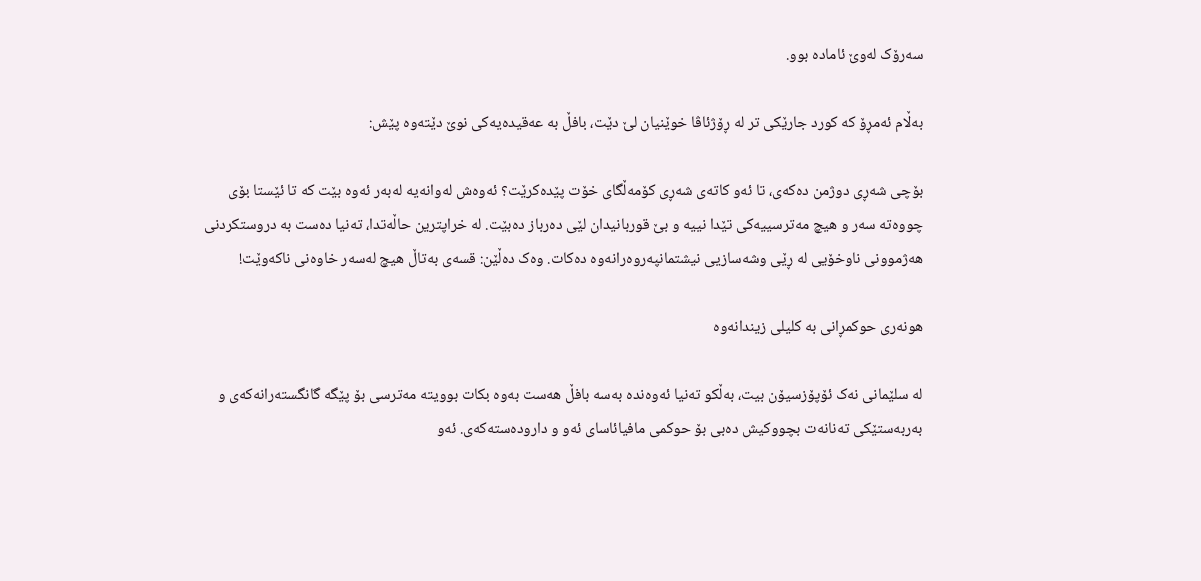سەرۆک لەوێ ئامادە بوو.

بەڵام ئەمڕۆ کە کورد جارێکی تر لە ڕۆژئاڤا خوێنیان لێ دێت، بافڵ بە عەقیدەیەکی نوێ دێتەوە پێش:

بۆچی شەڕی دوژمن دەکەی، تا ئەو کاتەی شەڕی کۆمەڵگای خۆت پێدەکرێت؟ ئەوەش لەوانەیە لەبەر ئەوە بێت کە تا ئێستا بۆی چووەتە سەر و هیچ مەترسییەکی تێدا نییە و بێ قوربانیدان لێی دەرباز دەبێت. لە خراپترین حاڵەتدا، تەنیا دەست بە دروستکردنی هەژموونی ناوخۆیی لە ڕێی وشەسازیی نیشتمانپەروەرانەوە دەکات. وەک دەڵێن: قسەی بەتاڵ هیچ لەسەر خاوەنی ناکەوێت!

هونەری حوکمڕانی بە کلیلی زیندانەوە

لە سلێمانی نەک ئۆپۆزسیۆن بیت، بەڵکو تەنیا ئەوەندە بەسە بافڵ هەست بەوە بکات بوویتە مەترسی بۆ پێگە گانگستەرانەکەی و بەربەستێکی تەنانەت بچووکیش دەبی بۆ حوکمی مافیائاسای ئەو و دارودەستەکەی. ئەو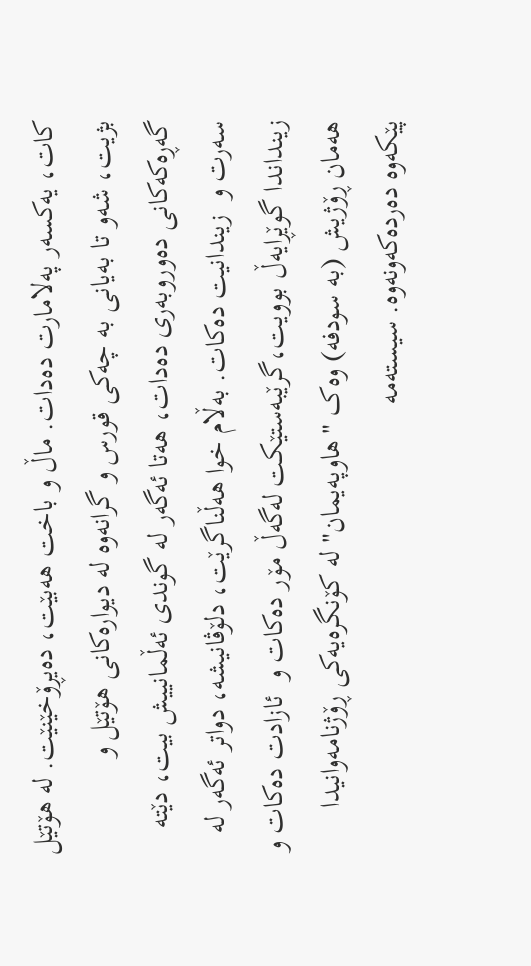کات، یەکسەر پەلامارت دەدات. ماڵ و باخت هەبێت، دەیڕۆخێنێت. لە هۆتێل بژیت، شەو تا بەیانی بە چەکی قورس و گرانەوە لە دیوارەکانی هۆتێل و گەڕەکەکانی دەوروبەری دەدات، هەتا ئەگەر لە گوندی ئەڵمانییش بیت، دێتە سەرت و  زیندانیت دەکات. بەڵام خوا هەڵناگرێت، دلۆڤانیشە، دواتر ئەگەر لە زینداندا گوێڕایەڵ بوویت،گرێبەستێکت لەگەڵ مۆر دەکات و  ئازادت دەکات و هەمان ڕۆژیش (بە سودفە) وەک "هاوپەیمان" لە کۆنگرەیەکی ڕۆژنامەوانیدا پێکەوە دەردەکەونەوە. سیستەمە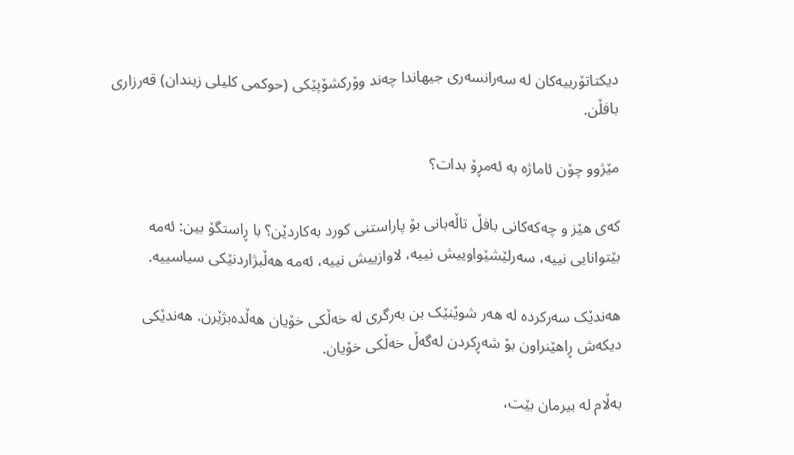دیکتاتۆرییەکان لە سەرانسەری جیهاندا چەند وۆرکشۆپێکی (حوکمی کلیلی زیندان) قەرزاری بافڵن.

مێژوو چۆن ئاماژە بە ئەمڕۆ بدات؟

کەی هێز و چەکەکانی بافڵ تاڵەبانی بۆ پاراستنی کورد بەکاردێن؟ با ڕاستگۆ بین: ئەمە بێتوانایی نییە، سەرلێشێواوییش نییە، لاوازییش نییە، ئەمە هەڵبژاردنێکی سیاسییە.

هەندێک سەرکردە لە هەر شوێنێک بن بەرگری لە خەڵکی خۆیان هەڵدەبژێرن. هەندێکی دیکەش ڕاهێنراون بۆ شەڕکردن لەگەڵ خەڵکی خۆیان.

بەڵام لە بیرمان بێت،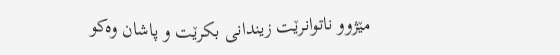مێژوو ناتوانرێت زیندانی بکرێت و پاشان وەکو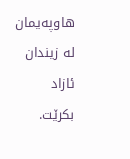هاوپەیمان لە زیندان ئازاد بکرێت.